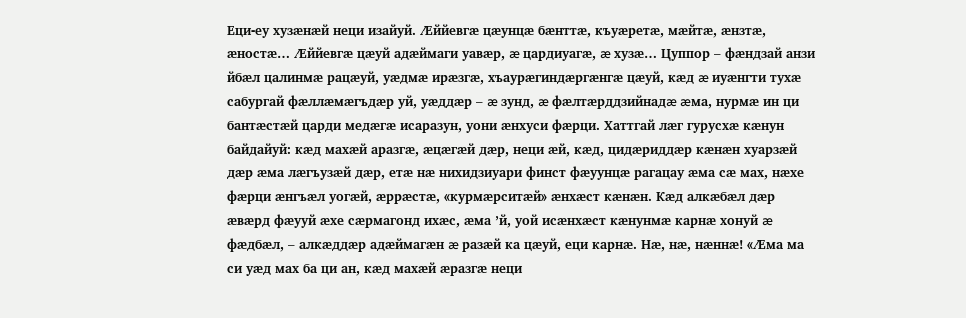Еци-еу хузæнæй неци изайуй. Æййевгæ цæунцæ бæнттæ, къуæретæ, мæйтæ, æнзтæ, æностæ… Æййевгæ цæуй адæймаги уавæр, æ цардиуагæ, æ хузæ… Цуппор – фæндзай анзи йбæл цалинмæ рацæуй, уæдмæ ирæзгæ, хъаурæгиндæргæнгæ цæуй, кæд æ иуæнгти тухæ сабургай фæллæмæгъдæр уй, уæддæр – æ зунд, æ фæлтæрддзийнадæ æма, нурмæ ин ци бантæстæй царди медæгæ исаразун, уони æнхуси фæрци. Хаттгай лæг гурусхæ кæнун байдайуй: кæд махæй аразгæ, æцæгæй дæр, неци æй, кæд, цидæриддæр кæнæн хуарзæй дæр æма лæгъузæй дæр, етæ нæ нихидзиуари финст фæуунцæ рагацау æма сæ мах, нæхе фæрци æнгъæл уогæй, æррæстæ, «курмæрситæй» æнхæст кæнæн. Кæд алкæбæл дæр æвæрд фæууй æхе сæрмагонд ихæс, æма ’й, уой исæнхæст кæнунмæ карнæ хонуй æ фæдбæл, – алкæддæр адæймагæн æ разæй ка цæуй, еци карнæ. Нæ, нæ, нæннæ! «Æма ма си уæд мах ба ци ан, кæд махæй æразгæ неци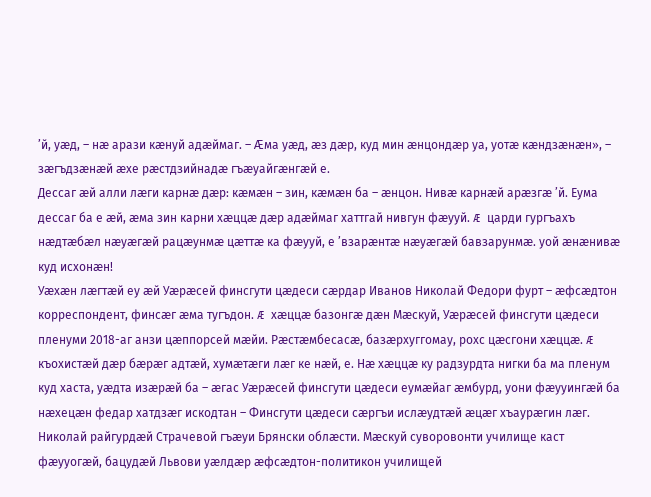’й, уæд, – нæ арази кæнуй адæймаг. – Æма уæд, æз дæр, куд мин æнцондæр уа, уотæ кæндзæнæн», – зæгъдзæнæй æхе рæстдзийнадæ гъæуайгæнгæй е.
Дессаг æй алли лæги карнæ дæр: кæмæн – зин, кæмæн ба – æнцон. Нивæ карнæй арæзгæ ’й. Еума дессаг ба е æй, æма зин карни хæццæ дæр адæймаг хаттгай нивгун фæууй. Æ царди гургъахъ нæдтæбæл нæуæгæй рацæунмæ цæттæ ка фæууй, е ’взарæнтæ нæуæгæй бавзарунмæ. уой æнæнивæ куд исхонæн!
Уæхæн лæгтæй еу æй Уæрæсей финсгути цæдеси сæрдар Иванов Николай Федори фурт – æфсæдтон корреспондент, финсæг æма тугъдон. Æ хæццæ базонгæ дæн Мæскуй, Уæрæсей финсгути цæдеси пленуми 2018-аг анзи цæппорсей мæйи. Рæстæмбесасæ, базæрхуггомау, рохс цæсгони хæццæ. Æ къохистæй дæр бæрæг адтæй, хумæтæги лæг ке нæй, е. Нæ хæццæ ку радзурдта нигки ба ма пленум куд хаста, уæдта изæрæй ба – æгас Уæрæсей финсгути цæдеси еумæйаг æмбурд, уони фæууингæй ба нæхецæн федар хатдзæг искодтан – Финсгути цæдеси сæргъи ислæудтæй æцæг хъаурæгин лæг.
Николай райгурдæй Страчевой гъæуи Брянски облæсти. Мæскуй суворовонти училище каст фæууогæй, бацудæй Львови уæлдæр æфсæдтон-политикон училищей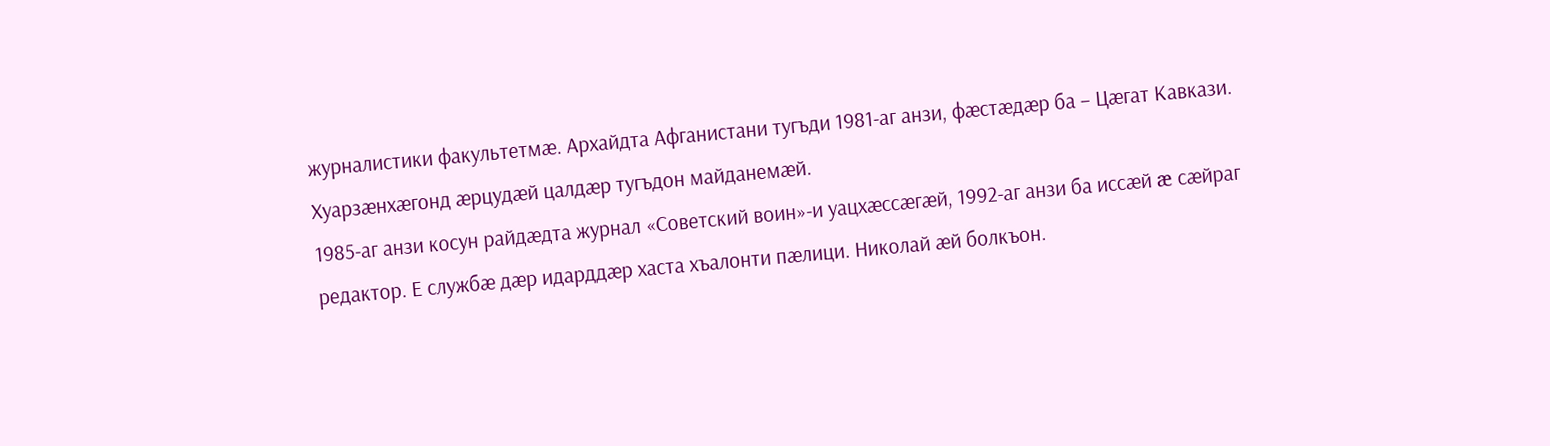журналистики факультетмæ. Архайдта Афганистани тугъди 1981-аг анзи, фæстæдæр ба – Цæгат Кавкази. Хуарзæнхæгонд æрцудæй цалдæр тугъдон майданемæй.
1985-аг анзи косун райдæдта журнал «Советский воин»-и уацхæссæгæй, 1992-аг анзи ба иссæй æ сæйраг редактор. Е службæ дæр идарддæр хаста хъалонти пæлици. Николай æй болкъон.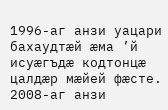1996-аг анзи уацари бахаудтæй æма ’й исуæгъдæ кодтонцæ цалдæр мæйей фæсте. 2008-аг анзи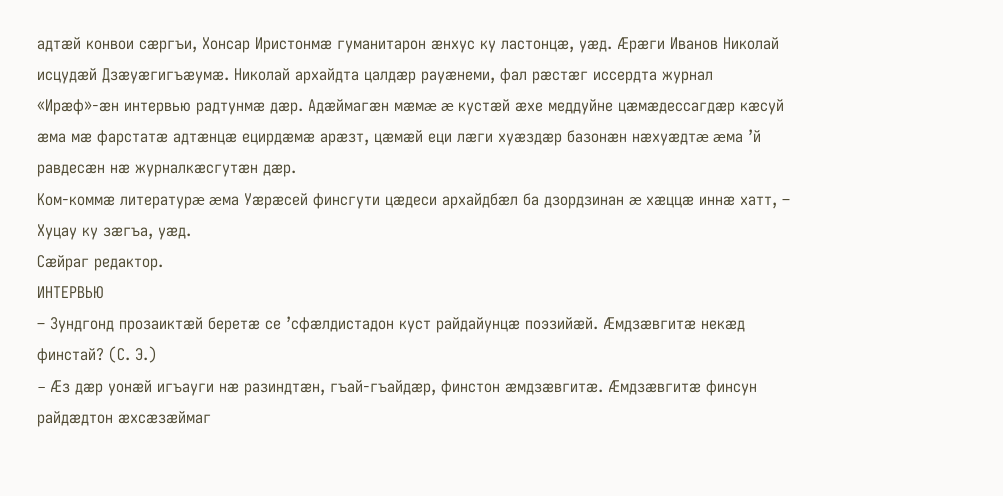адтæй конвои сæргъи, Хонсар Иристонмæ гуманитарон æнхус ку ластонцæ, уæд. Æрæги Иванов Николай исцудæй Дзæуæгигъæумæ. Николай архайдта цалдæр рауæнеми, фал рæстæг иссердта журнал «Ирæф»-æн интервью радтунмæ дæр. Адæймагæн мæмæ æ кустæй æхе меддуйне цæмæдессагдæр кæсуй æма мæ фарстатæ адтæнцæ ецирдæмæ арæзт, цæмæй еци лæги хуæздæр базонæн нæхуæдтæ æма ’й равдесæн нæ журналкæсгутæн дæр.
Ком-коммæ литературæ æма Уæрæсей финсгути цæдеси архайдбæл ба дзордзинан æ хæццæ иннæ хатт, – Хуцау ку зæгъа, уæд.
Сæйраг редактор.
ИНТЕРВЬЮ
– Зундгонд прозаиктæй беретæ се ’сфæлдистадон куст райдайунцæ поэзийæй. Æмдзæвгитæ некæд финстай? (С. Э.)
– Æз дæр уонæй игъауги нæ разиндтæн, гъай-гъайдæр, финстон æмдзæвгитæ. Æмдзæвгитæ финсун райдæдтон æхсæзæймаг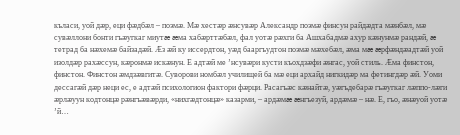къласи, уой дæр, еци фæдбæл – поэмæ. Мæ хестæр æнсувæр Александр поэмæ финсун райдæдта мæнбæл, мæ сувæллони бонти гъæугкаг миутæ æма хабæрттæбæл, фал уотæ рæхги ба Ашхабадмæ ахур кæнунмæ рандæй, æ тетрад ба нæхемæ байзадæй. Æз æй ку иссердтон, уæд бааргъудтон поэмæ мæхебæл, æма мæ æрфæндæадтæй уой изолдæр рахæссун, кæронмæ искæнун. Е адтæй ме ’нсувæри кусти къохдзæфи æнгас, уой стиль. Æма финстон, финстон. Финстон æмдзæвгитæ. Суворови номбæл училищей ба мæ еци архайд нигкидæр ма фетингдæр æй. Уоми дессагæй дæр неци ес, е адтæй психологион фактори фæрци. Расагъæс кæнайтæ, уæгъдебарæ гъæугкаг лæппо-лæги æрлæуун кодтонцæ рæнгъæвæрди, «нихгæдтонцæ» казарми, – ардæмæ æнгъезуй, ардæмæ – нæ. Е, гъо, æнæуой уотæ ’й…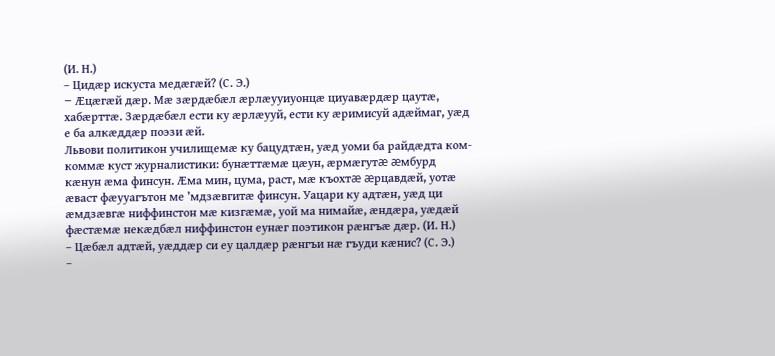(И. Н.)
– Цидæр искуста медæгæй? (С. Э.)
– Æцæгæй дæр. Мæ зæрдæбæл æрлæууиуонцæ циуавæрдæр цаутæ, хабæрттæ. Зæрдæбæл ести ку æрлæууй, ести ку æримисуй адæймаг, уæд е ба алкæддæр поэзи æй.
Львови политикон училищемæ ку бацудтæн, уæд уоми ба райдæдта ком-коммæ куст журналистики: бунæттæмæ цæун, æрмæгутæ æмбурд кæнун æма финсун. Æма мин, цума, раст, мæ къохтæ æрцавдæй, уотæ æваст фæууагътон ме ’мдзæвгитæ финсун. Уацари ку адтæн, уæд ци æмдзæвгæ ниффинстон мæ кизгæмæ, уой ма нимайæ, æндæра, уæдæй фæстæмæ некæдбæл ниффинстон еунæг поэтикон рæнгъæ дæр. (И. Н.)
– Цæбæл адтæй, уæддæр си еу цалдæр рæнгъи нæ гъуди кæнис? (С. Э.)
–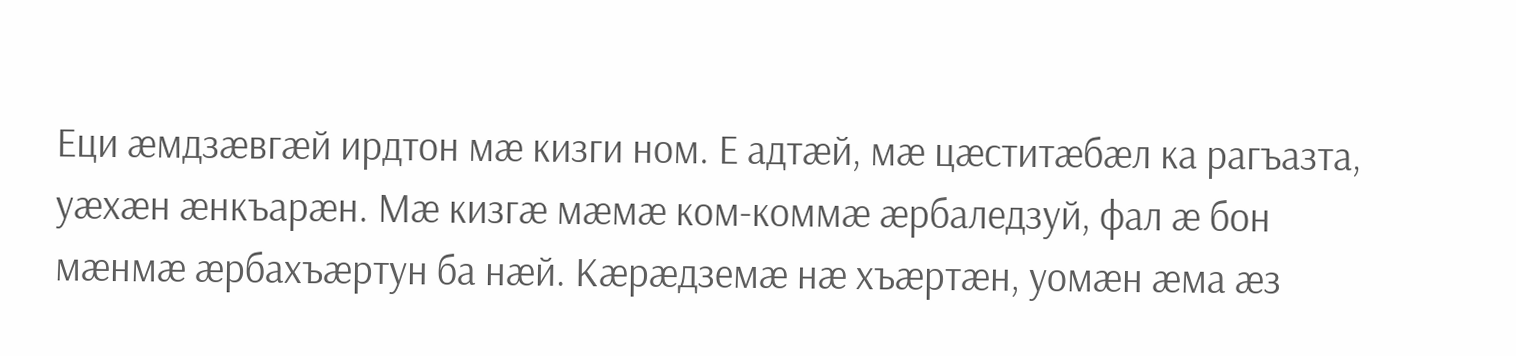Еци æмдзæвгæй ирдтон мæ кизги ном. Е адтæй, мæ цæститæбæл ка рагъазта, уæхæн æнкъарæн. Мæ кизгæ мæмæ ком-коммæ æрбаледзуй, фал æ бон мæнмæ æрбахъæртун ба нæй. Кæрæдземæ нæ хъæртæн, уомæн æма æз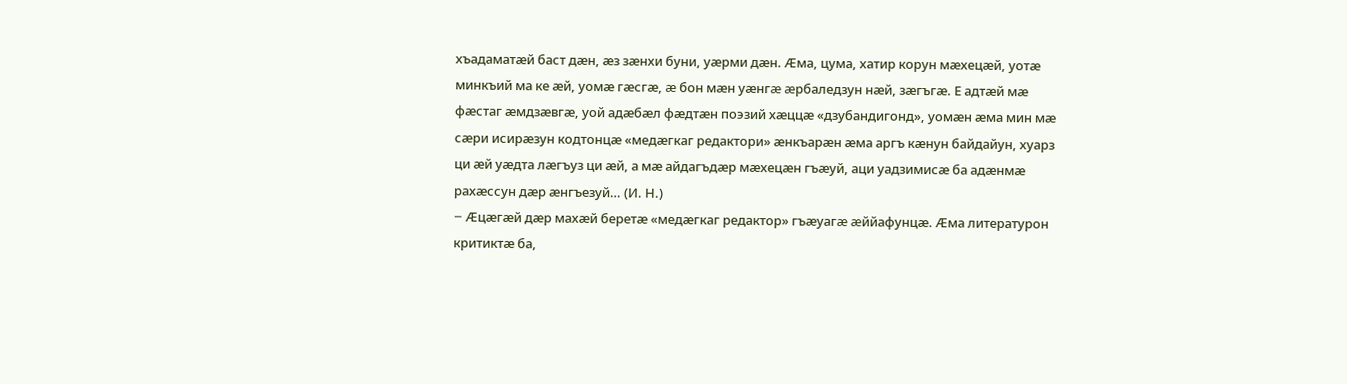хъадаматæй баст дæн, æз зæнхи буни, уæрми дæн. Æма, цума, хатир корун мæхецæй, уотæ минкъий ма ке æй, уомæ гæсгæ, æ бон мæн уæнгæ æрбаледзун нæй, зæгъгæ. Е адтæй мæ фæстаг æмдзæвгæ, уой адæбæл фæдтæн поэзий хæццæ «дзубандигонд», уомæн æма мин мæ сæри исирæзун кодтонцæ «медæгкаг редактори» æнкъарæн æма аргъ кæнун байдайун, хуарз ци æй уæдта лæгъуз ци æй, а мæ айдагъдæр мæхецæн гъæуй, аци уадзимисæ ба адæнмæ рахæссун дæр æнгъезуй… (И. Н.)
– Æцæгæй дæр махæй беретæ «медæгкаг редактор» гъæуагæ æййафунцæ. Æма литературон критиктæ ба,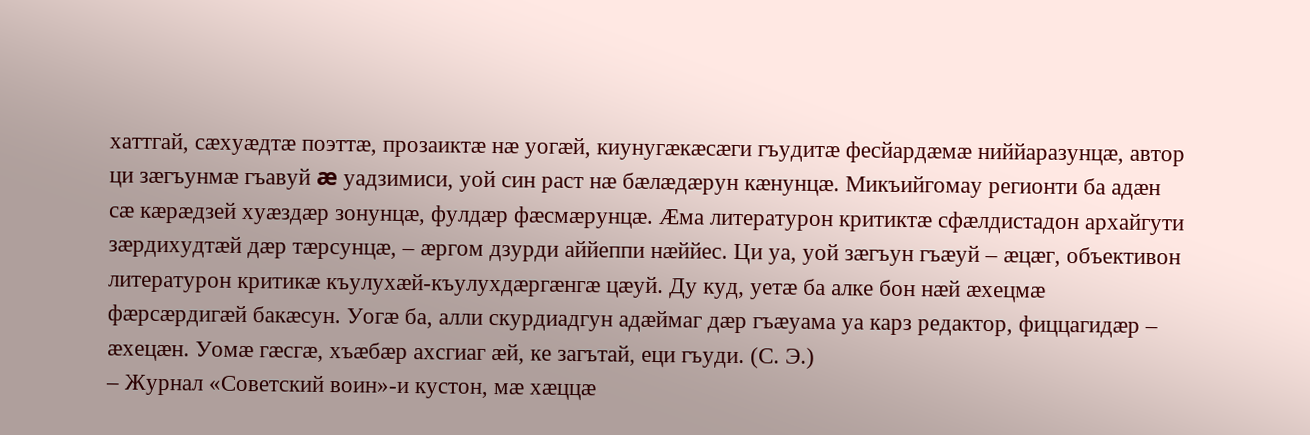хаттгай, сæхуæдтæ поэттæ, прозаиктæ нæ уогæй, киунугæкæсæги гъудитæ фесйардæмæ ниййаразунцæ, автор ци зæгъунмæ гъавуй æ уадзимиси, уой син раст нæ бæлæдæрун кæнунцæ. Микъийгомау регионти ба адæн сæ кæрæдзей хуæздæр зонунцæ, фулдæр фæсмæрунцæ. Æма литературон критиктæ сфæлдистадон архайгути зæрдихудтæй дæр тæрсунцæ, – æргом дзурди аййеппи нæййес. Ци уа, уой зæгъун гъæуй – æцæг, объективон литературон критикæ къулухæй-къулухдæргæнгæ цæуй. Ду куд, уетæ ба алке бон нæй æхецмæ фæрсæрдигæй бакæсун. Уогæ ба, алли скурдиадгун адæймаг дæр гъæуама уа карз редактор, фиццагидæр – æхецæн. Уомæ гæсгæ, хъæбæр ахсгиаг æй, ке загътай, еци гъуди. (С. Э.)
– Журнал «Советский воин»-и кустон, мæ хæццæ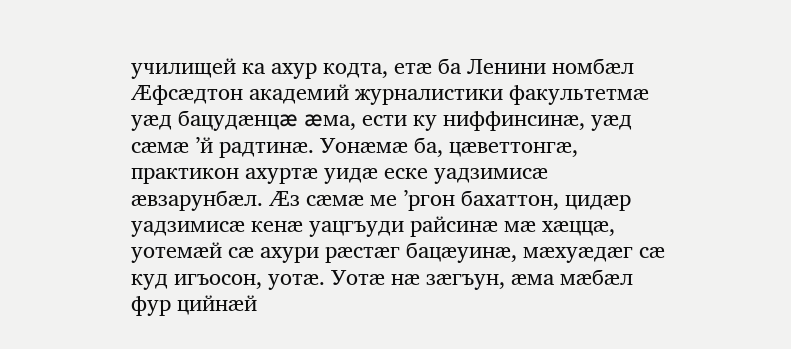училищей ка ахур кодта, етæ ба Ленини номбæл Æфсæдтон академий журналистики факультетмæ уæд бацудæнцæ æма, ести ку ниффинсинæ, уæд сæмæ ’й радтинæ. Уонæмæ ба, цæветтонгæ, практикон ахуртæ уидæ еске уадзимисæ æвзарунбæл. Æз сæмæ ме ’ргон бахаттон, цидæр уадзимисæ кенæ уацгъуди райсинæ мæ хæццæ, уотемæй сæ ахури рæстæг бацæуинæ, мæхуæдæг сæ куд игъосон, уотæ. Уотæ нæ зæгъун, æма мæбæл фур цийнæй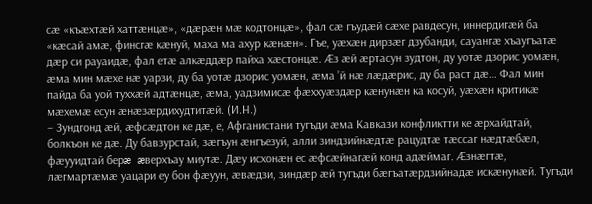сæ «къæхтæй хаттæнцæ», «дæрæн мæ кодтонцæ», фал сæ гъудæй сæхе равдесун, иннердигæй ба «кæсай амæ, финсгæ кæнуй, маха ма ахур кæнæн». Гъе, уæхæн дирзæг дзубанди, сауангæ хъаугъатæ дæр си рауаидæ, фал етæ алкæддæр пайха хæстонцæ. Æз æй æртасун зудтон, ду уотæ дзорис уомæн, æма мин мæхе нæ уарзи, ду ба уотæ дзорис уомæн, æма ’й нæ лæдæрис, ду ба раст дæ… Фал мин пайда ба уой туххæй адтæнцæ, æма, уадзимисæ фæххуæздæр кæнунæн ка косуй, уæхæн критикæ мæхемæ есун æнæзæрдихудтитæй. (И.Н.)
– Зундгонд æй, æфсæдтон ке дæ, е, Афганистани тугъди æма Кавкази конфликтти ке æрхайдтай, болкъон ке дæ. Ду бавзурстай, зæгъун æнгъезуй, алли зиндзийнæдтæ рацудтæ тæссаг нæдтæбæл, фæууидтай берæ æверхъау миутæ. Дæу исхонæн ес æфсæйнагæй конд адæймаг. Æзнæгтæ, лæгмартæмæ уацари еу бон фæуун, æвæдзи, зиндæр æй тугъди бæгъатæрдзийнадæ искæнунæй. Тугъди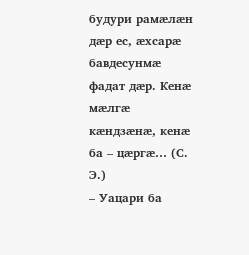будури рамæлæн дæр ес, æхсарæ бавдесунмæ фадат дæр. Кенæ мæлгæ кæндзæнæ, кенæ ба – цæргæ… (С. Э.)
– Уацари ба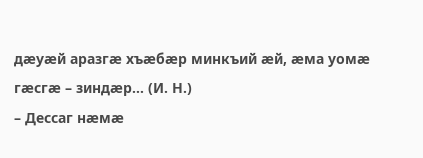дæуæй аразгæ хъæбæр минкъий æй, æма уомæ гæсгæ – зиндæр… (И. Н.)
– Дессаг нæмæ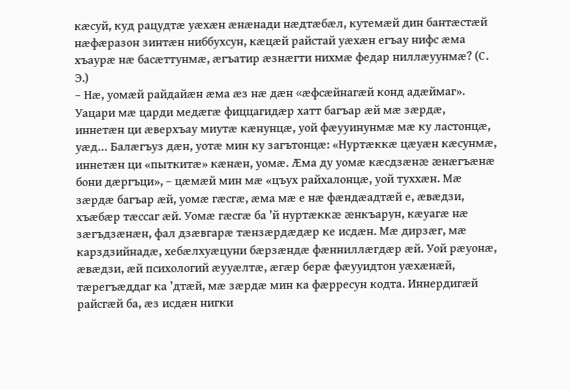кæсуй, куд рацудтæ уæхæн æнæнади нæдтæбæл, кутемæй дин бантæстæй нæфæразон зинтæн ниббухсун, кæцæй райстай уæхæн егъау нифс æма хъаурæ нæ басæттунмæ, æгъатир æзнæгти нихмæ федар ниллæуунмæ? (С. Э.)
– Нæ, уомæй райдайæн æма æз нæ дæн «æфсæйнагæй конд адæймаг». Уацари мæ царди медæгæ фиццагидæр хатт багъар æй мæ зæрдæ, иннетæн ци æверхъау миутæ кæнунцæ, уой фæууинунмæ мæ ку ластонцæ, уæд… Балæгъуз дæн, уотæ мин ку загътонцæ: «Нуртæккæ цæуæн кæсунмæ, иннетæн ци «пыткитæ» кæнæн, уомæ. Æма ду уомæ кæсдзæнæ æнæгъæнæ бони дæргъци», – цæмæй мин мæ «цъух райхалонцæ, уой туххæн. Мæ зæрдæ багъар æй, уомæ гæсгæ, æма мæ е нæ фæндæадтæй е, æвæдзи, хъæбæр тæссаг æй. Уомæ гæсгæ ба ’й нуртæккæ æнкъарун, кæуагæ нæ зæгъдзæнæн, фал дзæвгарæ тæнзæрдæдæр ке исдæн. Мæ дирзæг, мæ карздзийнадæ, хебæлхуæцуни бæрзæндæ фæнниллæгдæр æй. Уой рæуонæ, æвæдзи, æй психологий æууæлтæ, æгæр берæ фæууидтон уæхæнæй, тæрегъæддаг ка ’дтæй, мæ зæрдæ мин ка фæрресун кодта. Иннердигæй райсгæй ба, æз исдæн нигки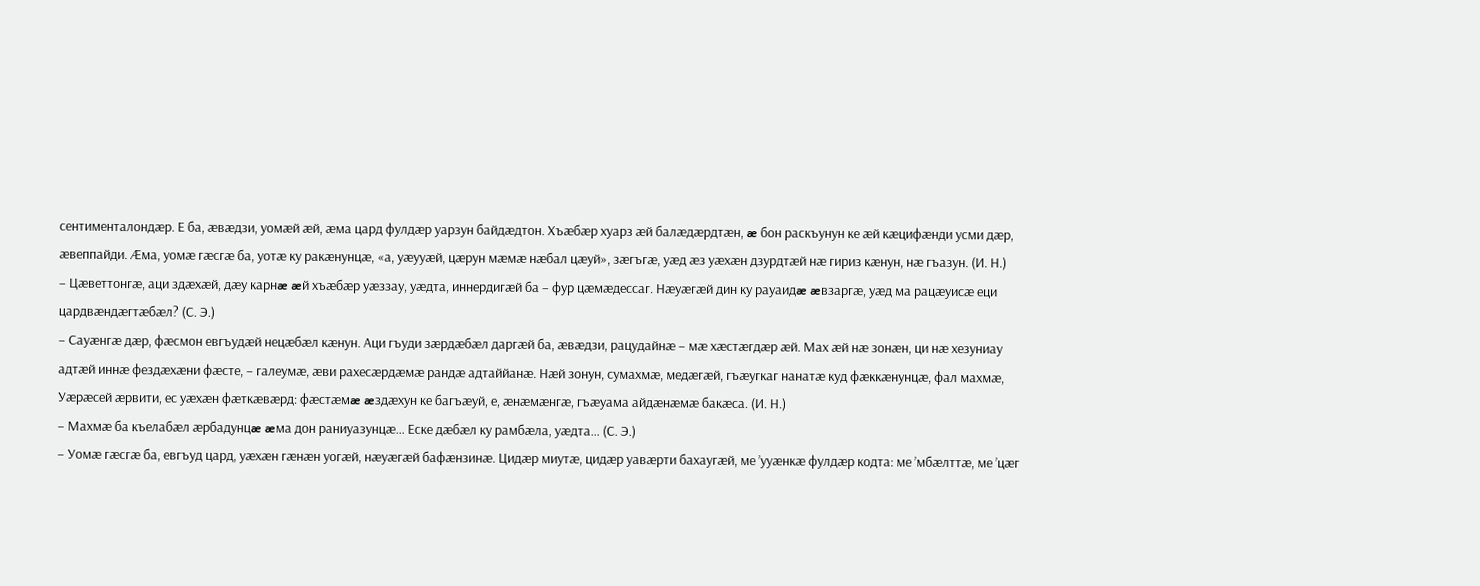сентименталондæр. Е ба, æвæдзи, уомæй æй, æма цард фулдæр уарзун байдæдтон. Хъæбæр хуарз æй балæдæрдтæн, æ бон раскъунун ке æй кæцифæнди усми дæр, æвеппайди. Æма, уомæ гæсгæ ба, уотæ ку ракæнунцæ, «а, уæууæй, цæрун мæмæ нæбал цæуй», зæгъгæ, уæд æз уæхæн дзурдтæй нæ гириз кæнун, нæ гъазун. (И. Н.)
– Цæветтонгæ, аци здæхæй, дæу карнæ æй хъæбæр уæззау, уæдта, иннердигæй ба – фур цæмæдессаг. Нæуæгæй дин ку рауаидæ æвзаргæ, уæд ма рацæуисæ еци цардвæндæгтæбæл? (С. Э.)
– Сауæнгæ дæр, фæсмон евгъудæй нецæбæл кæнун. Аци гъуди зæрдæбæл даргæй ба, æвæдзи, рацудайнæ – мæ хæстæгдæр æй. Мах æй нæ зонæн, ци нæ хезуниау адтæй иннæ фездæхæни фæсте, – галеумæ, æви рахесæрдæмæ рандæ адтаййанæ. Нæй зонун, сумахмæ, медæгæй, гъæугкаг нанатæ куд фæккæнунцæ, фал махмæ, Уæрæсей æрвити, ес уæхæн фæткæвæрд: фæстæмæ æздæхун ке багъæуй, е, æнæмæнгæ, гъæуама айдæнæмæ бакæса. (И. Н.)
– Махмæ ба къелабæл æрбадунцæ æма дон раниуазунцæ… Еске дæбæл ку рамбæла, уæдта… (С. Э.)
– Уомæ гæсгæ ба, евгъуд цард, уæхæн гæнæн уогæй, нæуæгæй бафæнзинæ. Цидæр миутæ, цидæр уавæрти бахаугæй, ме ’ууæнкæ фулдæр кодта: ме ’мбæлттæ, ме ’цæг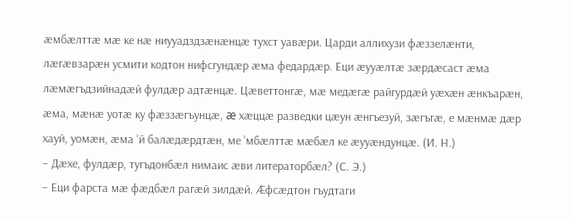æмбæлттæ мæ ке нæ ниууадздзæнæнцæ тухст уавæри. Царди аллихузи фæззелæнти, лæгæвзарæн усмити кодтон нифсгундæр æма федардæр. Еци æууæлтæ зæрдæсаст æма лæмæгъдзийнадæй фулдæр адтæнцæ. Цæветтонгæ, мæ медæгæ райгурдæй уæхæн æнкъарæн, æма, мæнæ уотæ ку фæззæгъунцæ, æ хæццæ разведки цæун æнгъезуй, зæгъгæ, е мæнмæ дæр хауй, уомæн, æма ’й балæдæрдтæн, ме ’мбæлттæ мæбæл ке æууæндунцæ. (И. Н.)
– Дæхе, фулдæр, тугъдонбæл нимаис æви литераторбæл? (С. Э.)
– Еци фарста мæ фæдбæл рагæй зилдæй. Æфсæдтон гъудтаги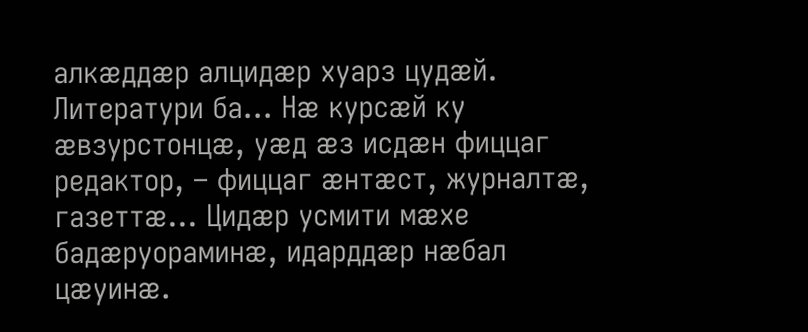алкæддæр алцидæр хуарз цудæй.
Литератури ба… Нæ курсæй ку æвзурстонцæ, уæд æз исдæн фиццаг редактор, – фиццаг æнтæст, журналтæ, газеттæ… Цидæр усмити мæхе бадæруораминæ, идарддæр нæбал цæуинæ.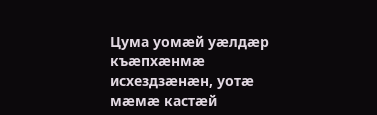Цума уомæй уæлдæр къæпхæнмæ исхездзæнæн, уотæ мæмæ кастæй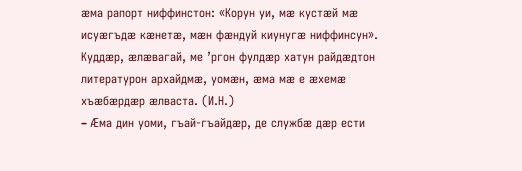æма рапорт ниффинстон: «Корун уи, мæ кустæй мæ исуæгъдæ кæнетæ, мæн фæндуй киунугæ ниффинсун». Куддæр, æлæвагай, ме ’ргон фулдæр хатун райдæдтон литературон архайдмæ, уомæн, æма мæ е æхемæ хъæбæрдæр æлваста. (И.Н.)
– Æма дин уоми, гъай-гъайдæр, де службæ дæр ести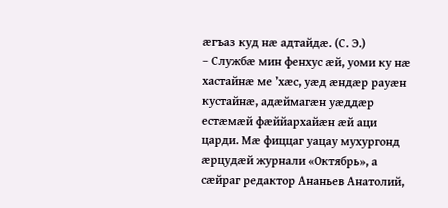æгъаз куд нæ адтайдæ. (С. Э.)
– Службæ мин фенхус æй, уоми ку нæ хастайнæ ме ’хæс, уæд æндæр рауæн кустайнæ, адæймагæн уæддæр естæмæй фæййархайæн æй аци царди. Мæ фиццаг уацау мухургонд æрцудæй журнали «Октябрь», а сæйраг редактор Ананьев Анатолий,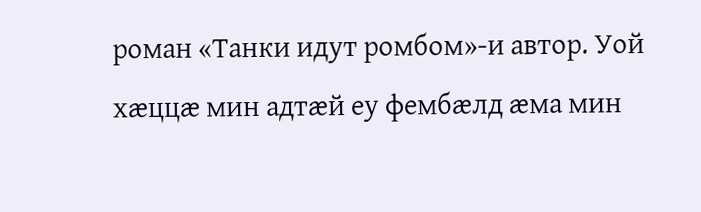роман «Танки идут ромбом»-и автор. Уой хæццæ мин адтæй еу фембæлд æма мин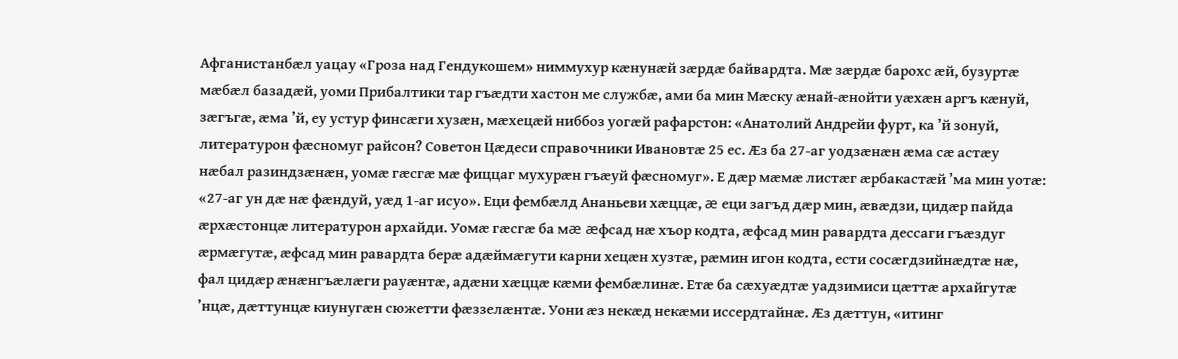Афганистанбæл уацау «Гроза над Гендукошем» ниммухур кæнунæй зæрдæ байвардта. Мæ зæрдæ барохс æй, бузуртæ мæбæл базадæй, уоми Прибалтики тар гъæдти хастон ме службæ, ами ба мин Мæску æнай-æнойти уæхæн аргъ кæнуй, зæгъгæ, æма ’й, еу устур финсæги хузæн, мæхецæй ниббоз уогæй рафарстон: «Анатолий Андрейи фурт, ка ’й зонуй, литературон фæсномуг райсон? Советон Цæдеси справочники Ивановтæ 25 ес. Æз ба 27-аг уодзæнæн æма сæ астæу нæбал разиндзæнæн, уомæ гæсгæ мæ фиццаг мухурæн гъæуй фæсномуг». Е дæр мæмæ листæг æрбакастæй ’ма мин уотæ: «27-аг ун дæ нæ фæндуй, уæд 1-аг исуо». Еци фембæлд Ананьеви хæццæ, æ еци загъд дæр мин, æвæдзи, цидæр пайда æрхæстонцæ литературон архайди. Уомæ гæсгæ ба мæ æфсад нæ хъор кодта, æфсад мин равардта дессаги гъæздуг æрмæгутæ, æфсад мин равардта берæ адæймæгути карни хецæн хузтæ, рæмин игон кодта, ести сосæгдзийнæдтæ нæ, фал цидæр æнæнгъæлæги рауæнтæ, адæни хæццæ кæми фембæлинæ. Етæ ба сæхуæдтæ уадзимиси цæттæ архайгутæ ’нцæ, дæттунцæ киунугæн сюжетти фæззелæнтæ. Уони æз некæд некæми иссердтайнæ. Æз дæттун, «итинг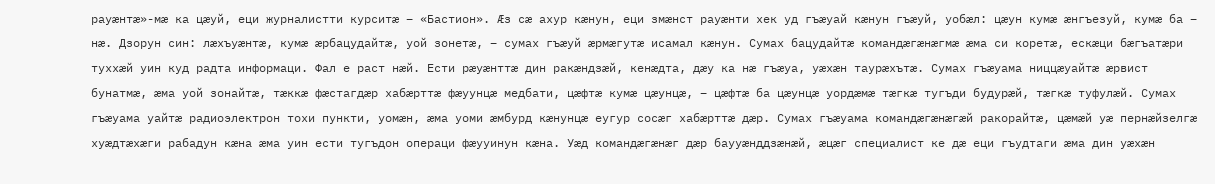рауæнтæ»-мæ ка цæуй, еци журналистти курситæ – «Бастион». Æз сæ ахур кæнун, еци змæнст рауæнти хек уд гъæуай кæнун гъæуй, уобæл: цæун кумæ æнгъезуй, кумæ ба – нæ. Дзорун син: лæхъуæнтæ, кумæ æрбацудайтæ, уой зонетæ, – сумах гъæуй æрмæгутæ исамал кæнун. Сумах бацудайтæ командæгæнæгмæ æма си коретæ, ескæци бæгъатæри туххæй уин куд радта информаци. Фал е раст нæй. Ести рæуæнттæ дин ракæндзæй, кенæдта, дæу ка нæ гъæуа, уæхæн таурæхътæ. Сумах гъæуама ниццæуайтæ æрвист бунатмæ, æма уой зонайтæ, тæккæ фæстагдæр хабæрттæ фæуунцæ медбати, цæфтæ кумæ цæунцæ, – цæфтæ ба цæунцæ уордæмæ тæгкæ тугъди будурæй, тæгкæ туфулæй. Сумах гъæуама уайтæ радиоэлектрон тохи пункти, уомæн, æма уоми æмбурд кæнунцæ еугур сосæг хабæрттæ дæр. Сумах гъæуама командæгæнæгæй ракорайтæ, цæмæй уæ пернæйзелгæ хуæдтæхæги рабадун кæна æма уин ести тугъдон операци фæууинун кæна. Уæд командæгæнæг дæр баууæнддзæнæй, æцæг специалист ке дæ еци гъудтаги æма дин уæхæн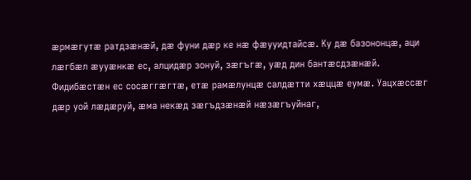æрмæгутæ ратдзæнæй, дæ фуни дæр ке нæ фæууидтайсæ. Ку дæ базононцæ, аци лæгбæл æууæнкæ ес, алцидæр зонуй, зæгъгæ, уæд дин бантæсдзæнæй. Фидибæстæн ес сосæггæгтæ, етæ рамæлунцæ салдæтти хæццæ еумæ. Уацхæссæг дæр уой лæдæруй, æма некæд зæгъдзæнæй нæзæгъуйнаг,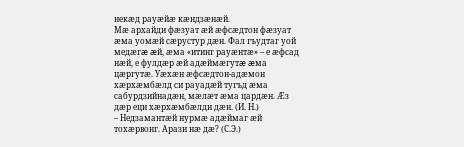некæд рауæйæ кæндзæнæй.
Мæ архайди фæзуат æй æфсæдтон фæзуат æма уомæй сæрустур дæн. Фал гъудтаг уой медæгæ æй, æма «итинг рауæнтæ» – е æфсад нæй, е фулдæр æй адæймæгутæ æма цæргутæ. Уæхæн æфсæдтон-адæмон хæрхæмбæлд си рауадæй тугъд æма сабурдзийнадæн, мæлæт æма цардæн. Æз дæр еци хæрхæмбæлди дæн. (И. Н.)
– Недзамантæй нурмæ адæймаг æй тохæрвонг. Арази нæ дæ? (С.Э.)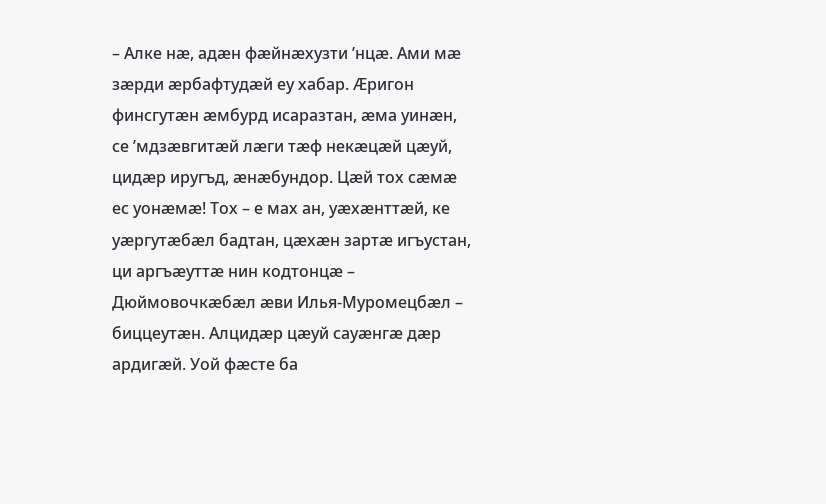– Алке нæ, адæн фæйнæхузти ’нцæ. Ами мæ зæрди æрбафтудæй еу хабар. Æригон финсгутæн æмбурд исаразтан, æма уинæн, се ’мдзæвгитæй лæги тæф некæцæй цæуй, цидæр иругъд, æнæбундор. Цæй тох сæмæ ес уонæмæ! Тох – е мах ан, уæхæнттæй, ке уæргутæбæл бадтан, цæхæн зартæ игъустан, ци аргъæуттæ нин кодтонцæ – Дюймовочкæбæл æви Илья-Муромецбæл – биццеутæн. Алцидæр цæуй сауæнгæ дæр ардигæй. Уой фæсте ба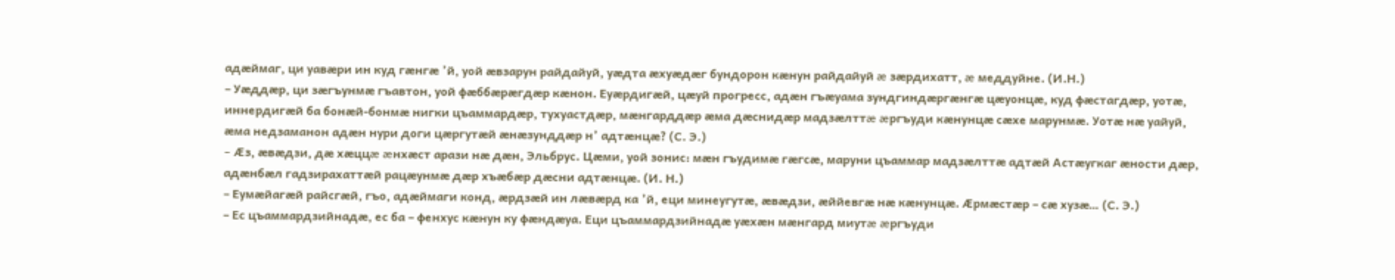адæймаг, ци уавæри ин куд гæнгæ ’й, уой æвзарун райдайуй, уæдта æхуæдæг бундорон кæнун райдайуй æ зæрдихатт, æ меддуйне. (И.Н.)
– Уæддæр, ци зæгъунмæ гъавтон, уой фæббæрæгдæр кæнон. Еуæрдигæй, цæуй прогресс, адæн гъæуама зундгиндæргæнгæ цæуонцæ, куд фæстагдæр, уотæ, иннердигæй ба бонæй-бонмæ нигки цъаммардæр, тухуастдæр, мæнгарддæр æма дæснидæр мадзæлттæ æргъуди кæнунцæ сæхе марунмæ. Уотæ нæ уайуй, æма недзаманон адæн нури доги цæргутæй æнæзунддæр н’ адтæнцæ? (С. Э.)
– Æз, æвæдзи, дæ хæццæ æнхæст арази нæ дæн, Эльбрус. Цæми, уой зонис: мæн гъудимæ гæгсæ, маруни цъаммар мадзæлттæ адтæй Астæугкаг æности дæр, адæнбæл гадзирахаттæй рацæунмæ дæр хъæбæр дæсни адтæнцæ. (И. Н.)
– Еумæйагæй райсгæй, гъо, адæймаги конд, æрдзæй ин лæвæрд ка ’й, еци минеугутæ, æвæдзи, æййевгæ нæ кæнунцæ. Æрмæстæр – сæ хузæ… (С. Э.)
– Ес цъаммардзийнадæ, ес ба – фенхус кæнун ку фæндæуа. Еци цъаммардзийнадæ уæхæн мæнгард миутæ æргъуди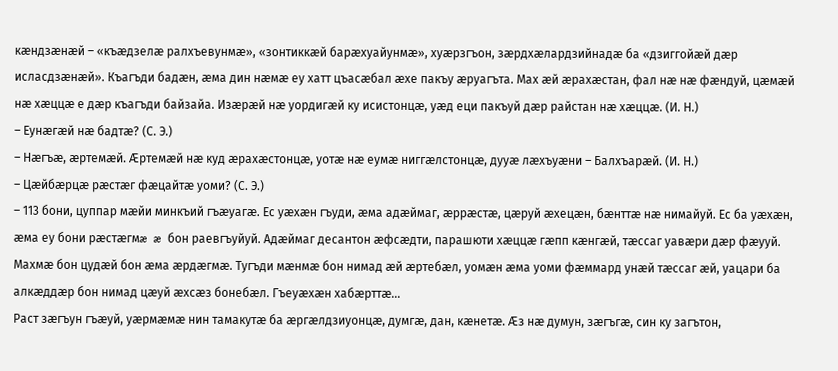кæндзæнæй – «къæдзелæ ралхъевунмæ», «зонтиккæй барæхуайунмæ», хуæрзгъон, зæрдхæлардзийнадæ ба «дзиггойæй дæр исласдзæнæй». Къагъди бадæн, æма дин нæмæ еу хатт цъасæбал æхе пакъу æруагъта. Мах æй æрахæстан, фал нæ нæ фæндуй, цæмæй нæ хæццæ е дæр къагъди байзайа. Изæрæй нæ уордигæй ку исистонцæ, уæд еци пакъуй дæр райстан нæ хæццæ. (И. Н.)
– Еунæгæй нæ бадтæ? (С. Э.)
– Нæгъæ, æртемæй. Æртемæй нæ куд æрахæстонцæ, уотæ нæ еумæ ниггæлстонцæ, дууæ лæхъуæни – Балхъарæй. (И. Н.)
– Цæйбæрцæ рæстæг фæцайтæ уоми? (С. Э.)
– 113 бони, цуппар мæйи минкъий гъæуагæ. Ес уæхæн гъуди, æма адæймаг, æррæстæ, цæруй æхецæн, бæнттæ нæ нимайуй. Ес ба уæхæн, æма еу бони рæстæгмæ æ бон раевгъуйуй. Адæймаг десантон æфсæдти, парашюти хæццæ гæпп кæнгæй, тæссаг уавæри дæр фæууй. Махмæ бон цудæй бон æма æрдæгмæ. Тугъди мæнмæ бон нимад æй æртебæл, уомæн æма уоми фæммард унæй тæссаг æй, уацари ба алкæддæр бон нимад цæуй æхсæз бонебæл. Гъеуæхæн хабæрттæ…
Раст зæгъун гъæуй, уæрмæмæ нин тамакутæ ба æргæлдзиуонцæ, думгæ, дан, кæнетæ. Æз нæ думун, зæгъгæ, син ку загътон,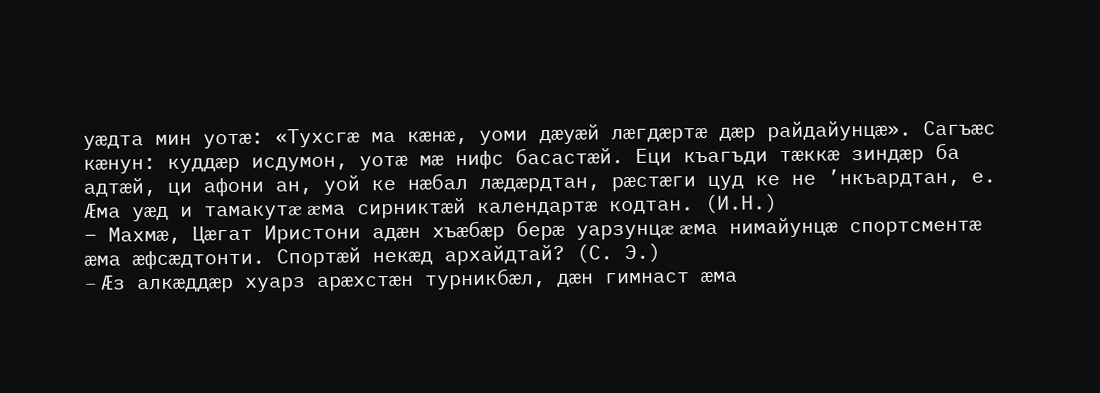уæдта мин уотæ: «Тухсгæ ма кæнæ, уоми дæуæй лæгдæртæ дæр райдайунцæ». Сагъæс кæнун: куддæр исдумон, уотæ мæ нифс басастæй. Еци къагъди тæккæ зиндæр ба адтæй, ци афони ан, уой ке нæбал лæдæрдтан, рæстæги цуд ке не ’нкъардтан, е. Æма уæд и тамакутæ æма сирниктæй календартæ кодтан. (И.Н.)
– Махмæ, Цæгат Иристони адæн хъæбæр берæ уарзунцæ æма нимайунцæ спортсментæ æма æфсæдтонти. Спортæй некæд архайдтай? (С. Э.)
– Æз алкæддæр хуарз арæхстæн турникбæл, дæн гимнаст æма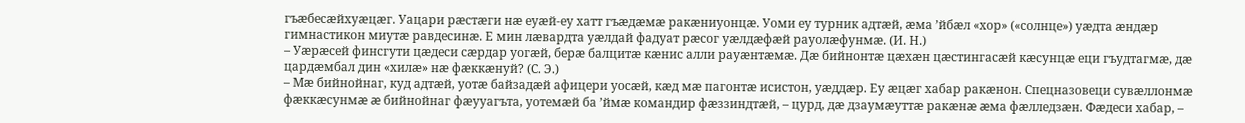гъæбесæйхуæцæг. Уацари рæстæги нæ еуæй-еу хатт гъæдæмæ ракæниуонцæ. Уоми еу турник адтæй, æма ’йбæл «хор» («солнце») уæдта æндæр гимнастикон миутæ равдесинæ. Е мин лæвардта уæлдай фадуат рæсог уæлдæфæй рауолæфунмæ. (И. Н.)
– Уæрæсей финсгути цæдеси сæрдар уогæй, берæ балцитæ кæнис алли рауæнтæмæ. Дæ бийнонтæ цæхæн цæстингасæй кæсунцæ еци гъудтагмæ, дæ цардæмбал дин «хилæ» нæ фæккæнуй? (С. Э.)
– Мæ бийнойнаг, куд адтæй, уотæ байзадæй афицери уосæй, кæд мæ пагонтæ исистон, уæддæр. Еу æцæг хабар ракæнон. Спецназовеци сувæллонмæ фæккæсунмæ æ бийнойнаг фæууагъта, уотемæй ба ’ймæ командир фæззиндтæй, – цурд, дæ дзаумæуттæ ракæнæ æма фæлледзæн. Фæдеси хабар, –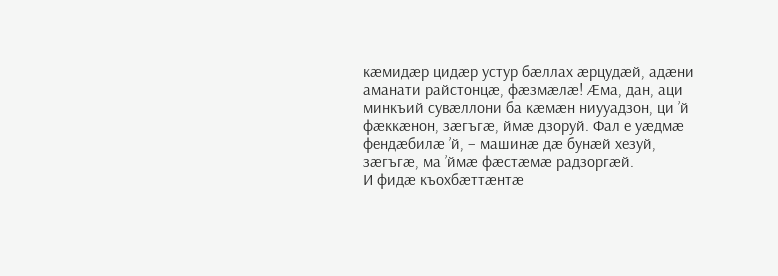кæмидæр цидæр устур бæллах æрцудæй, адæни аманати райстонцæ, фæзмæлæ! Æма, дан, аци минкъий сувæллони ба кæмæн ниууадзон, ци ’й фæккæнон, зæгъгæ, ймæ дзоруй. Фал е уæдмæ фендæбилæ ’й, – машинæ дæ бунæй хезуй, зæгъгæ, ма ’ймæ фæстæмæ радзоргæй.
И фидæ къохбæттæнтæ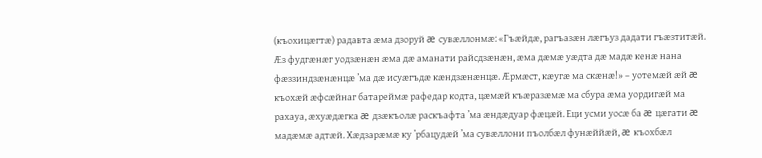(къохицæгтæ) радавта æма дзоруй æ сувæллонмæ: «Гъæйдæ, рагъазæн лæгъуз дадати гъæзтитæй. Æз фудгæнæг уодзæнæн æма дæ аманати райсдзæнæн, æма дæмæ уæдта дæ мадæ кенæ нана фæззиндзæнæнцæ ’ма дæ исуæгъдæ кæндзæнæнцæ. Æрмæст, кæугæ ма скæнæ!» – уотемæй æй æ къохæй æфсæйнаг батареймæ рафедар кодта, цæмæй къæразæмæ ма сбура æма уордигæй ма рахауа, æхуæдæгка æ дзæкъолæ раскъафта ’ма æндæдуар фæцæй. Еци усми уосæ ба æ цæгати æ мадæмæ адтæй. Хæдзарæмæ ку ’рбацудæй ’ма сувæллони пъолбæл фунæййæй, æ къохбæл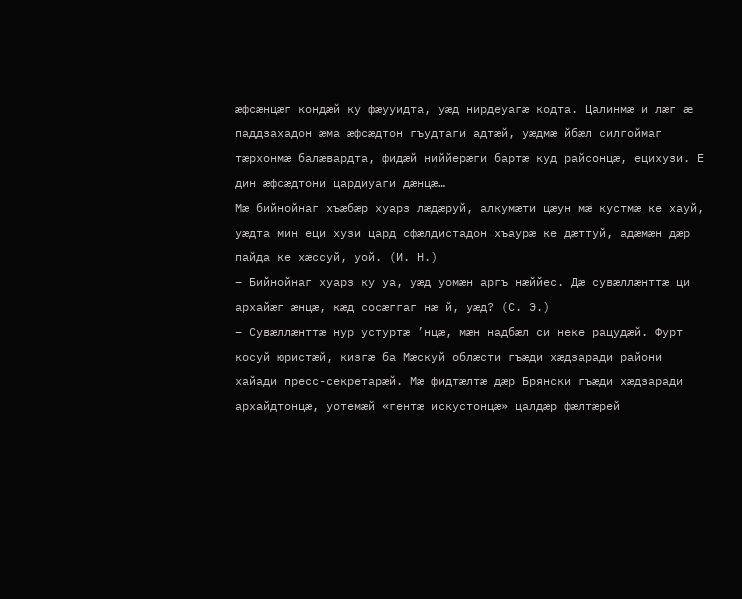æфсæнцæг кондæй ку фæууидта, уæд нирдеуагæ кодта. Цалинмæ и лæг æ паддзахадон æма æфсæдтон гъудтаги адтæй, уæдмæ йбæл силгоймаг тæрхонмæ балæвардта, фидæй ниййерæги бартæ куд райсонцæ, ецихузи. Е дин æфсæдтони цардиуаги дæнцæ…
Мæ бийнойнаг хъæбæр хуарз лæдæруй, алкумæти цæун мæ кустмæ ке хауй, уæдта мин еци хузи цард сфæлдистадон хъаурæ ке дæттуй, адæмæн дæр пайда ке хæссуй, уой. (И. Н.)
– Бийнойнаг хуарз ку уа, уæд уомæн аргъ нæййес. Дæ сувæллæнттæ ци архайæг æнцæ, кæд сосæггаг нæ й, уæд? (С. Э.)
– Сувæллæнттæ нур устуртæ ’нцæ, мæн надбæл си неке рацудæй. Фурт косуй юристæй, кизгæ ба Мæскуй облæсти гъæди хæдзаради райони хайади пресс-секретарæй. Мæ фидтæлтæ дæр Брянски гъæди хæдзаради архайдтонцæ, уотемæй «гентæ искустонцæ» цалдæр фæлтæрей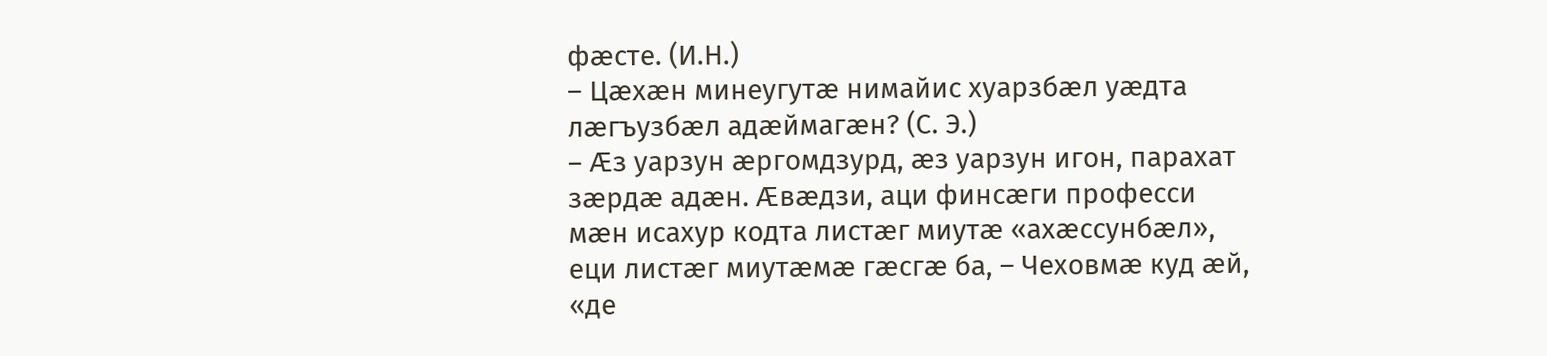фæсте. (И.Н.)
– Цæхæн минеугутæ нимайис хуарзбæл уæдта лæгъузбæл адæймагæн? (С. Э.)
– Æз уарзун æргомдзурд, æз уарзун игон, парахат зæрдæ адæн. Æвæдзи, аци финсæги професси мæн исахур кодта листæг миутæ «ахæссунбæл», еци листæг миутæмæ гæсгæ ба, – Чеховмæ куд æй, «де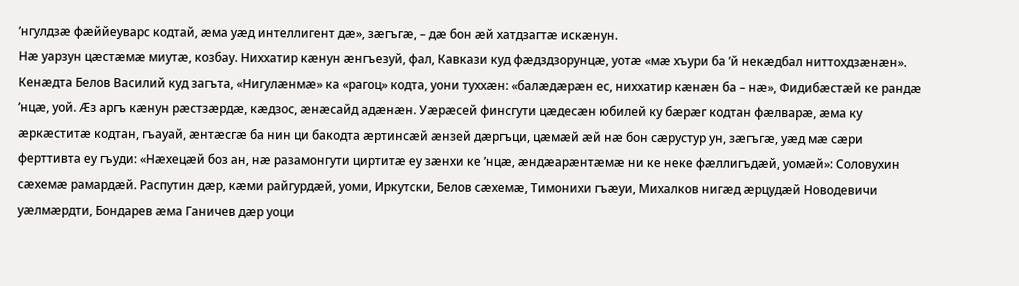’нгулдзæ фæййеуварс кодтай, æма уæд интеллигент дæ», зæгъгæ, – дæ бон æй хатдзагтæ искæнун.
Нæ уарзун цæстæмæ миутæ, козбау. Ниххатир кæнун æнгъезуй, фал, Кавкази куд фæдздзорунцæ, уотæ «мæ хъури ба ’й некæдбал ниттохдзæнæн». Кенæдта Белов Василий куд загъта, «Нигулæнмæ» ка «рагоц» кодта, уони туххæн: «балæдæрæн ес, ниххатир кæнæн ба – нæ», Фидибæстæй ке рандæ ’нцæ, уой. Æз аргъ кæнун рæстзæрдæ, кæдзос, æнæсайд адæнæн. Уæрæсей финсгути цæдесæн юбилей ку бæрæг кодтан фæлварæ, æма ку æркæститæ кодтан, гъауай, æнтæсгæ ба нин ци бакодта æртинсæй æнзей дæргъци, цæмæй æй нæ бон сæрустур ун, зæгъгæ, уæд мæ сæри ферттивта еу гъуди: «Нæхецæй боз ан, нæ разамонгути циртитæ еу зæнхи ке ’нцæ, æндæарæнтæмæ ни ке неке фæллигъдæй, уомæй»: Соловухин сæхемæ рамардæй. Распутин дæр, кæми райгурдæй, уоми, Иркутски, Белов сæхемæ, Тимонихи гъæуи, Михалков нигæд æрцудæй Новодевичи уæлмæрдти, Бондарев æма Ганичев дæр уоци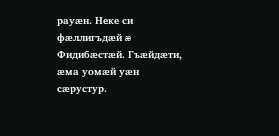рауæн. Неке си фæллигъдæй æ Фидибæстæй. Гъæйдæти, æма уомæй уæн сæрустур.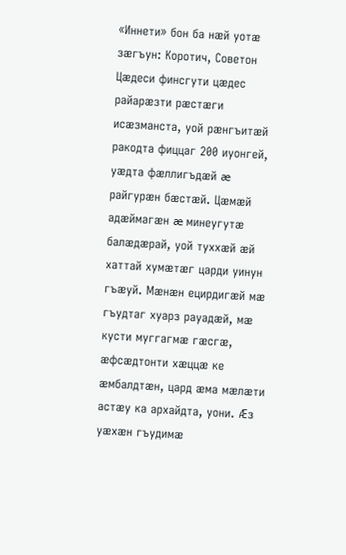«Иннети» бон ба нæй уотæ зæгъун: Коротич, Советон Цæдеси финсгути цæдес райарæзти рæстæги исæзманста, уой рæнгъитæй ракодта фиццаг 200 иуонгей, уæдта фæллигъдæй æ райгурæн бæстæй. Цæмæй адæймагæн æ минеугутæ балæдæрай, уой туххæй æй хаттай хумæтæг царди уинун гъæуй. Мæнæн ецирдигæй мæ гъудтаг хуарз рауадæй, мæ кусти муггагмæ гæсгæ, æфсæдтонти хæццæ ке æмбалдтæн, цард æма мæлæти астæу ка архайдта, уони. Æз уæхæн гъудимæ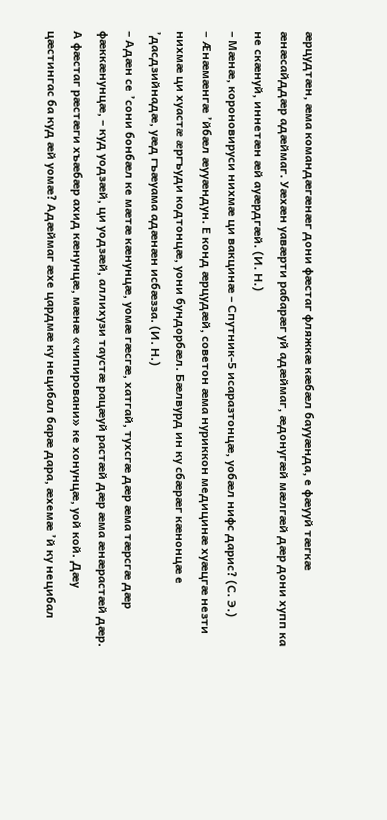æрцудтæн, æма командæгæнæг дони фæстаг фляжкæ кæбæл баууæнда, е фæууй тæгкæ æнæсайддæр адæймаг. Уæхæн уавæрти рабарæг уй адæймаг, æдонугæй мæлгæй дæр дони хупп ка не скæнуй, иннетæн æй ауæрдгæй. (И. Н.)
– Мæнæ, короновируси нихмæ ци вакцинæ – Спутник-5 исаразтонцæ, уобæл нифс дарис? (С. Э.)
– Æнæмæнгæ ’йбæл æууæндун. Е конд æрцудæй, советон æма нуриккон медицинæ хуæцгæ незти нихмæ ци хуастæ æргъуди кодтонцæ, уони бундорбæл. Бæлвурд ин ку сбæрæг кæнонцæ е ’дасдзийнадæ, уæд гъæуама адæнæн исбæзза. (И. Н.)
– Адæн се ’сони бонбæл ке мæтæ кæнунцæ, уомæ гæсгæ, хатгай, тухсгæ дæр æма тæрсгæ дæр фæккæнунцæ, – куд уодзæй, ци уодзæй, аллихузи таустæ рацæуй растæй дæр æма æнæрастæй дæр. А фæстаг рæстæги хъæбæр ахид кæнунцæ, мæнæ «чипировани» ке хонунцæ, уой кой. Дæу цæстингас ба куд æй уомæ? Адæймаг æхе цардмæ ку нецибал барæ дара, æхемæ ’й ку нецибал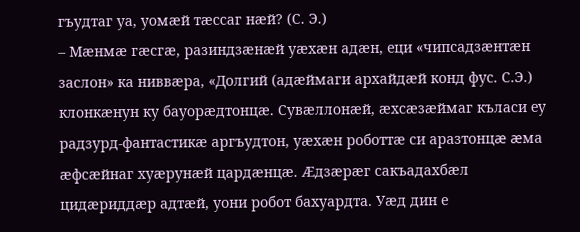гъудтаг уа, уомæй тæссаг нæй? (С. Э.)
– Мæнмæ гæсгæ, разиндзæнæй уæхæн адæн, еци «чипсадзæнтæн заслон» ка ниввæра, «Долгий (адæймаги архайдæй конд фус. С.Э.) клонкæнун ку бауорæдтонцæ. Сувæллонæй, æхсæзæймаг къласи еу радзурд-фантастикæ аргъудтон, уæхæн роботтæ си аразтонцæ æма æфсæйнаг хуæрунæй цардæнцæ. Æдзæрæг сакъадахбæл цидæриддæр адтæй, уони робот бахуардта. Уæд дин е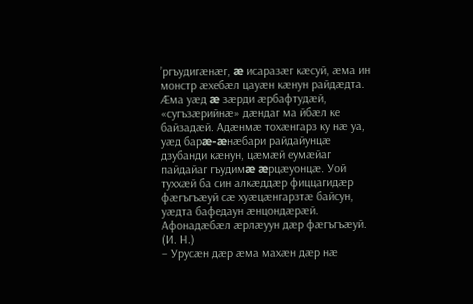’ргъудигæнæг, æ исаразæг кæсуй, æма ин монстр æхебæл цауæн кæнун райдæдта. Æма уæд æ зæрди æрбафтудæй, «сугъзæрийнæ» дæндаг ма йбæл ке байзадæй. Адæнмæ тохæнгарз ку нæ уа, уæд барæ-æнæбари райдайунцæ дзубанди кæнун, цæмæй еумæйаг пайдайаг гъудимæ æрцæуонцæ. Уой туххæй ба син алкæддæр фиццагидæр фæгъгъæуй сæ хуæцæнгарзтæ байсун, уæдта бафедаун æнцондæрæй. Афонадæбæл æрлæуун дæр фæгъгъæуй. (И. Н.)
– Урусæн дæр æма махæн дæр нæ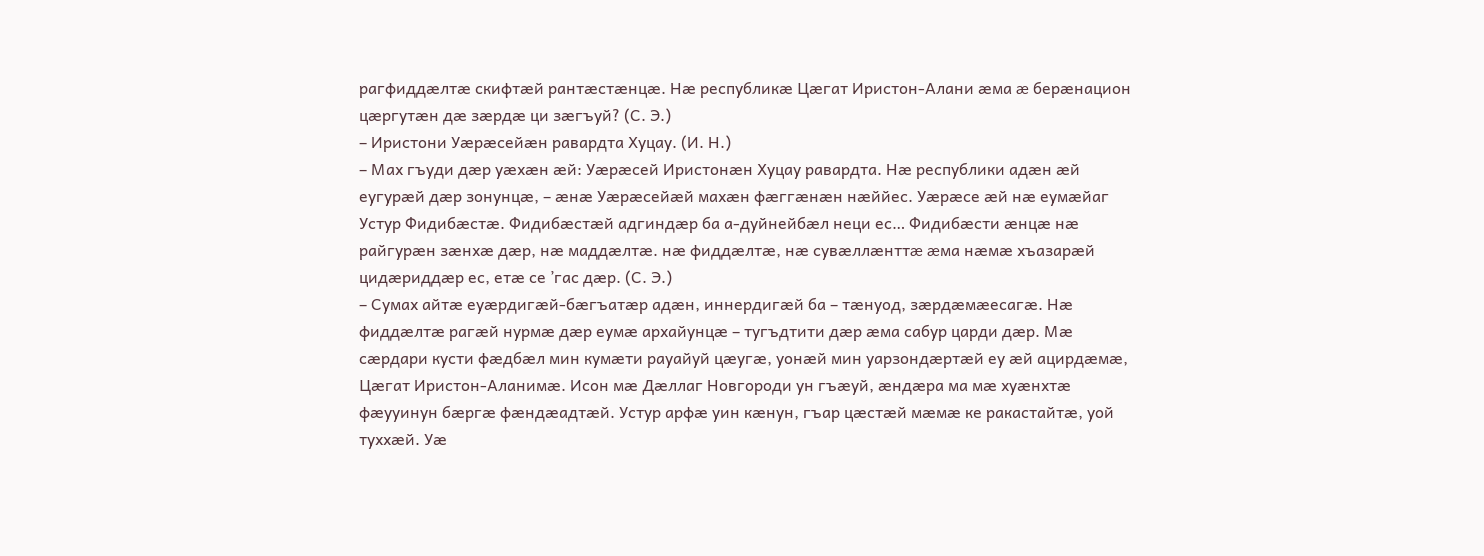рагфиддæлтæ скифтæй рантæстæнцæ. Нæ республикæ Цæгат Иристон-Алани æма æ берæнацион цæргутæн дæ зæрдæ ци зæгъуй? (С. Э.)
– Иристони Уæрæсейæн равардта Хуцау. (И. Н.)
– Мах гъуди дæр уæхæн æй: Уæрæсей Иристонæн Хуцау равардта. Нæ республики адæн æй еугурæй дæр зонунцæ, – æнæ Уæрæсейæй махæн фæггæнæн нæййес. Уæрæсе æй нæ еумæйаг Устур Фидибæстæ. Фидибæстæй адгиндæр ба а-дуйнейбæл неци ес… Фидибæсти æнцæ нæ райгурæн зæнхæ дæр, нæ маддæлтæ. нæ фиддæлтæ, нæ сувæллæнттæ æма нæмæ хъазарæй цидæриддæр ес, етæ се ’гас дæр. (С. Э.)
– Сумах айтæ еуæрдигæй-бæгъатæр адæн, иннердигæй ба – тæнуод, зæрдæмæесагæ. Нæ фиддæлтæ рагæй нурмæ дæр еумæ архайунцæ – тугъдтити дæр æма сабур царди дæр. Мæ сæрдари кусти фæдбæл мин кумæти рауайуй цæугæ, уонæй мин уарзондæртæй еу æй ацирдæмæ, Цæгат Иристон-Аланимæ. Исон мæ Дæллаг Новгороди ун гъæуй, æндæра ма мæ хуæнхтæ фæууинун бæргæ фæндæадтæй. Устур арфæ уин кæнун, гъар цæстæй мæмæ ке ракастайтæ, уой туххæй. Уæ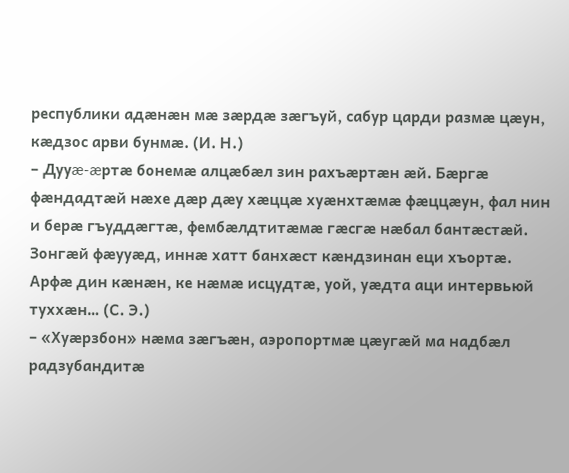республики адæнæн мæ зæрдæ зæгъуй, сабур царди размæ цæун, кæдзос арви бунмæ. (И. Н.)
– Дууæ-æртæ бонемæ алцæбæл зин рахъæртæн æй. Бæргæ фæндадтæй нæхе дæр дæу хæццæ хуæнхтæмæ фæццæун, фал нин и берæ гъуддæгтæ, фембæлдтитæмæ гæсгæ нæбал бантæстæй. Зонгæй фæууæд, иннæ хатт банхæст кæндзинан еци хъортæ. Арфæ дин кæнæн, ке нæмæ исцудтæ, уой, уæдта аци интервьюй туххæн… (С. Э.)
– «Хуæрзбон» нæма зæгъæн, аэропортмæ цæугæй ма надбæл радзубандитæ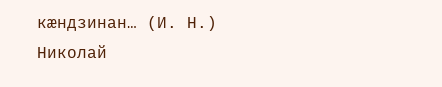кæндзинан… (И. Н.)
Николай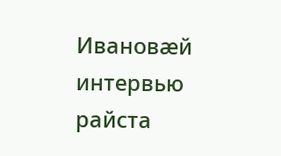Ивановæй интервью райста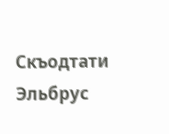Скъодтати Эльбрус